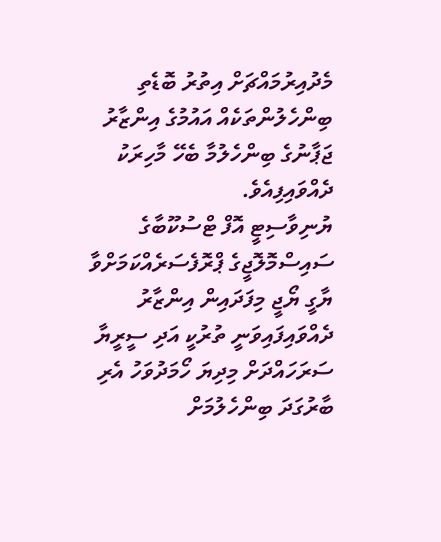މެދުއިރުމައްޗަށް އިތުރު ބޮޑެތި ބިންހެލުންތަކެއް އައުމުގެ އިންޒާރު ޖަޕާނުގެ ބިންހެލުމާ ބެހޭ މާހިރަކު ދެއްވައިފިއެވެ.
ޔުނިވާސިޓީ އޮފް ޓްސުކޫބާގެ ސައިސްމޮލޮޖީގެ ޕްރޮފެސަރެއްކަމަށްވާ ޔާގީ ޔޯޖީ މިފަދައިން އިންޒާރު ދެއްވައިފައިވަނީ ތުރުކީ އަދި ސީރީޔާ ސަރަހައްދަށް މިދިޔަ ހޯމަދުވަހު އެރި ބާރުގަދަ ބިންހެލުމަށް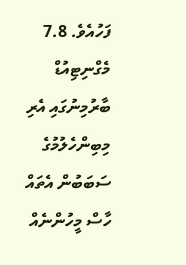ފަހުއެވެ. 7.8 މެގްނިޓިއުޑް ބާރުމިނުގައި އެރި މިބިންހެލުމުގެ ސަބަބުން އެތައް ހާސް މީހުންނެއް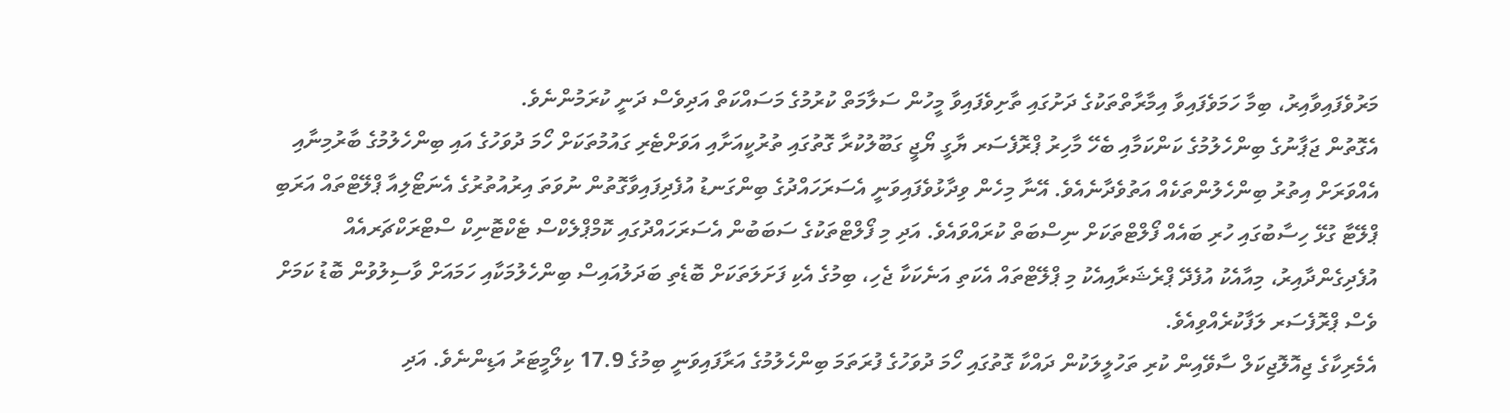މަރުވެފައިވާއިރު، ބިމާ ހަމަވެފައިވާ އިމާރާތްތަކުގެ ދަށުގައި ތާށިވެފައިވާ މީހުން ސަލާމަތް ކުރުމުގެ މަސައްކަތް އަދިވެސް ދަނީ ކުރަމުންނެވެ.
އެގޮތުން ޖަޕާނުގެ ބިންހެލުމުގެ ކަންކަމާއި ބެހޭ މާހިރު ޕްރޮފެސަރ ޔާގީ ޔޯޖީ ގަބޫލުކުރާ ގޮތުގައި ތުރުކީއަށާއި އަވަށްޓެރި ގައުމުތަކަށް ހޯމަ ދުވަހުގެ އައި ބިންހެލުމުގެ ބާރުމިނާއި އެއްވަރަށް އިތުރު ބިންހެލުންތަކެއް އަތުވެދާނެއެވެ. އޭނާ މިހެން ވިދާޅުވެފައިވަނީ އެސަރަހައްދުގެ ބިންގަނޑު އުފެދިފައިވާގޮތުން ނުވަތަ އިރުއުތުރުގެ އެނަޓޯލިއާ ޕްލޭޓްތައް އަރަބި ޕްލޭޓާ ގުޅޭ ހިސާބުގައި ހުރި ބައެއް ފޯލްޓްތަކަށް ނިސްބަތް ކުރައްވައެވެ. އަދި މި ފޯލްޓްތަކުގެ ސަބަބުން އެސަރަހައްދުގައި ކޮމްޕްލެކްސް ޓެކްޓޮނިކް ސްޓްރަކްޗަރއެއް އުފެދިގެންދާއިރު، މިއާއެކު އުފެދޭ ޕްރެޝަރާއިއެކު މި ޕްލޭޓްތައް އެކަތި އަނެކަކާ ޖެހި، ބިމުގެ އެކި ފަށަލަތަކަށް ބޮޑެތި ބަދަލުއައިސް ބިންހެލުމަކާއި ހަމައަށް ވާސިލުވުން ބޮޑު ކަމަށް ވެސް ޕްރޮފެސަރ ލަފާކުރެއްވިއެވެ.
އެމެރިކާގެ ޖިއޮލޮޖިކަލް ސާވޭއިން ކުރި ތަހުލީލަކުން ދައްކާ ގޮތުގައި ހޯމަ ދުވަހުގެ ފުރަތަމަ ބިންހެލުމުގެ އަރާފައިވަނީ ބިމުގެ 17.9 ކިލޯމީޓަރު އަޑިންނެވެ. އަދި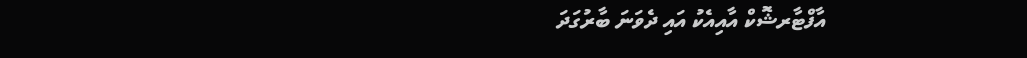އާފްޓާރޝޮކް އާއިއެކު އައި ދެވަނަ ބާރުގަދަ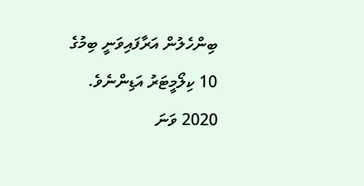ބިންހެލުން އަރާފައިވަނީ ބިމުގެ 10 ކިލޯމީޓަރު އަޑިންނެވެ.
2020 ވަނަ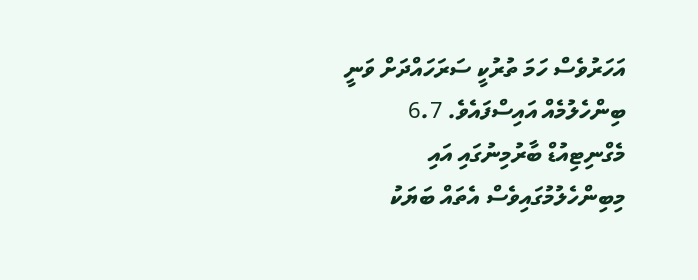އަހަރުވެސް ހަމަ ތުރުކީ ސަރަހައްދަށް ވަނީ ބިންހެލުމެއް އައިސްފައެވެ. 6.7 މެގްނިޓިއުޑް ބާރުމިނުގައި އައި މިބިންހެލުމުގައިވެސް އެތައް ބަޔަކު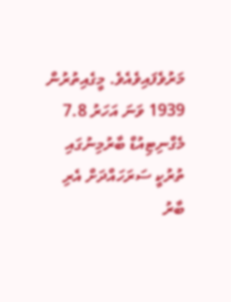މަރުވެފައިވެއެވެ. މީގެއިތުރުން 1939 ވަނަ އަހަރު 7.8 މެގްނިޓިއުޑް ބާރުމިނުގައި ތުރުކީ ސަރަހައްދަށް އެރި ބާރު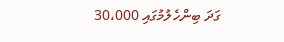ގަދަ ބިންހެލުމުގައި 30،000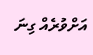އަށްވުރެއް ގިނަ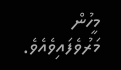މީހުން މަރުވެފައިވެއެވެ.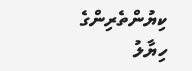ކިޔުންތެރިންގެ ހިޔާލު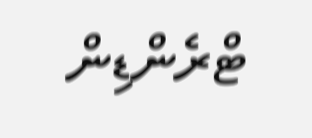ޓްރެންޑިން